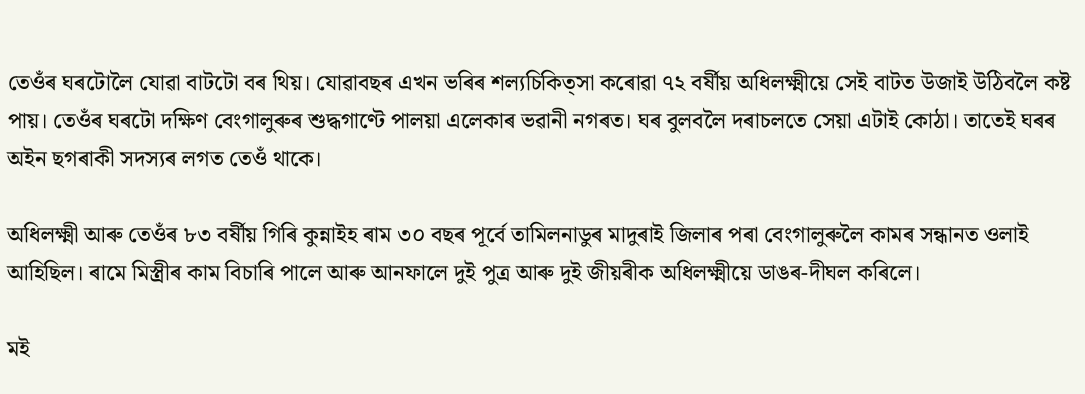তেওঁৰ ঘৰটোলৈ যোৱা বাটটো বৰ থিয়। যোৱাবছৰ এখন ভৰিৰ শল্যচিকিত্সা কৰোৱা ৭২ বৰ্ষীয় অধিলক্ষ্মীয়ে সেই বাটত উজাই উঠিবলৈ কষ্ট পায়। তেওঁৰ ঘৰটো দক্ষিণ বেংগালুৰুৰ শুদ্ধগাণ্টে পালয়া এলেকাৰ ভৱানী নগৰত। ঘৰ বুলবলৈ দৰাচলতে সেয়া এটাই কোঠা। তাতেই ঘৰৰ অইন ছগৰাকী সদস্যৰ লগত তেওঁ থাকে।

অধিলক্ষ্মী আৰু তেওঁৰ ৮৩ বৰ্ষীয় গিৰি কুন্নাইহ ৰাম ৩০ বছৰ পূৰ্বে তামিলনাডুৰ মাদুৰাই জিলাৰ পৰা বেংগালুৰুলৈ কামৰ সন্ধানত ওলাই আহিছিল। ৰামে মিস্ত্ৰীৰ কাম বিচাৰি পালে আৰু আনফালে দুই পুত্ৰ আৰু দুই জীয়ৰীক অধিলক্ষ্মীয়ে ডাঙৰ-দীঘল কৰিলে।

মই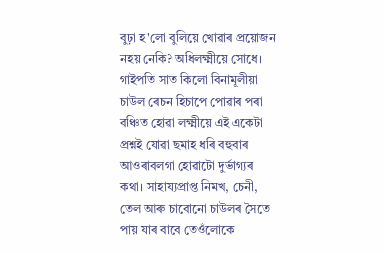বুঢ়া হ'লো বুলিয়ে খোৱাৰ প্ৰয়োজন নহয় নেকি? অধিলক্ষ্মীয়ে সোধে। গাইপতি সাত কিলো বিনামূলীয়া চাউল ৰেচন হিচাপে পোৱাৰ পৰা বঞ্চিত হোৱা লক্ষ্মীয়ে এই একেটা প্ৰশ্নই যোৱা ছমাহ ধৰি বহুবাৰ আওৰাবলগা হোৱাটো দুৰ্ভাগ্যৰ কথা। সাহায্যপ্ৰাপ্ত নিমখ, চেনী, তেল আৰু চাবোনো চাউলৰ সৈতে পায় যাৰ বাবে তেওঁলোকে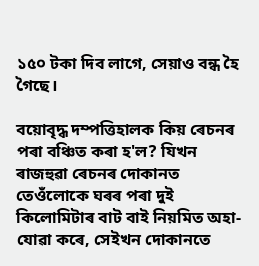১৫০ টকা দিব লাগে, সেয়াও বন্ধ হৈ গৈছে।

বয়োবৃদ্ধ দম্পত্তিহালক কিয় ৰেচনৰ পৰা বঞ্চিত কৰা হ'ল? যিখন ৰাজহুৱা ৰেচনৰ দোকানত তেওঁলোকে ঘৰৰ পৰা দুই কিলোমিটাৰ বাট বাই নিয়মিত অহা-যোৱা কৰে, সেইখন দোকানতে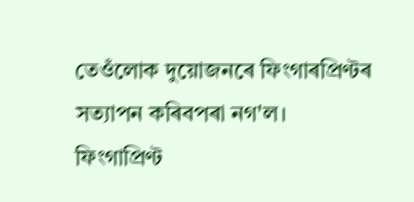তেওঁলোক দুয়োজনৰে ফিংগাৰপ্ৰিণ্টৰ সত্যাপন কৰিবপৰা নগ'ল। ফিংগাপ্ৰিণ্ট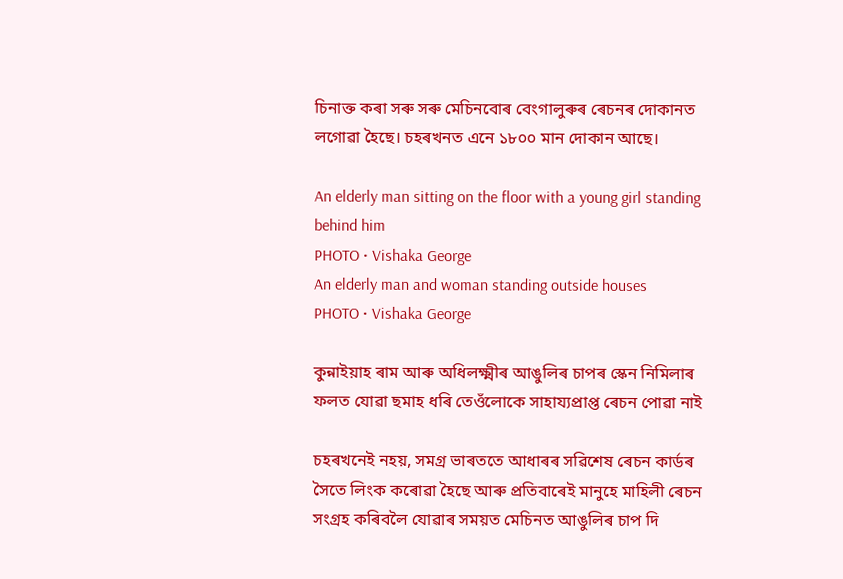চিনাক্ত কৰা সৰু সৰু মেচিনবোৰ বেংগালুৰুৰ ৰেচনৰ দোকানত লগোৱা হৈছে। চহৰখনত এনে ১৮০০ মান দোকান আছে।

An elderly man sitting on the floor with a young girl standing behind him
PHOTO • Vishaka George
An elderly man and woman standing outside houses
PHOTO • Vishaka George

কুন্নাইয়াহ ৰাম আৰু অধিলক্ষ্মীৰ আঙুলিৰ চাপৰ স্কেন নিমিলাৰ ফলত যোৱা ছমাহ ধৰি তেওঁলোকে সাহায্যপ্ৰাপ্ত ৰেচন পোৱা নাই

চহৰখনেই নহয়, সমগ্ৰ ভাৰততে আধাৰৰ সৱিশেষ ৰেচন কাৰ্ডৰ সৈতে লিংক কৰোৱা হৈছে আৰু প্ৰতিবাৰেই মানুহে মাহিলী ৰেচন সংগ্ৰহ কৰিবলৈ যোৱাৰ সময়ত মেচিনত আঙুলিৰ চাপ দি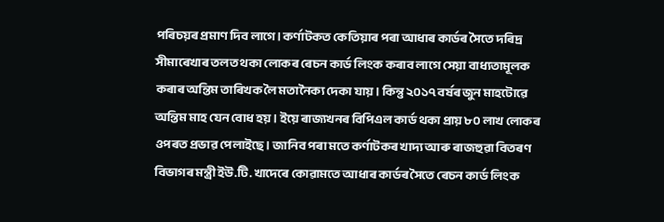পৰিচয়ৰ প্ৰমাণ দিব লাগে। কৰ্ণাটকত কেতিয়াৰ পৰা আধাৰ কাৰ্ডৰ সৈতে দৰিদ্ৰ সীমাৰেখাৰ তলত থকা লোকৰ ৰেচন কাৰ্ড লিংক কৰাব লাগে সেয়া বাধ্যতামূলক কৰাৰ অন্তিম তাৰিখক লৈ মতানৈক্য দেকা যায়। কিন্তু ২০১৭ বৰ্ষৰ জুন মাহটোৱে অন্তিম মাহ যেন বোধ হয়। ইয়ে ৰাজ্যখনৰ বিপিএল কাৰ্ড থকা প্ৰায় ৮০ লাখ লোকৰ ওপৰত প্ৰভাৱ পেলাইছে। জানিব পৰা মতে কৰ্ণাটকৰ খাদ্য আৰু ৰাজহুৱা বিতৰণ বিভাগৰ মন্ত্ৰী ইউ.টি. খাদেৰে কোৱামতে আধাৰ কাৰ্ডৰ সৈতে ৰেচন কাৰ্ড লিংক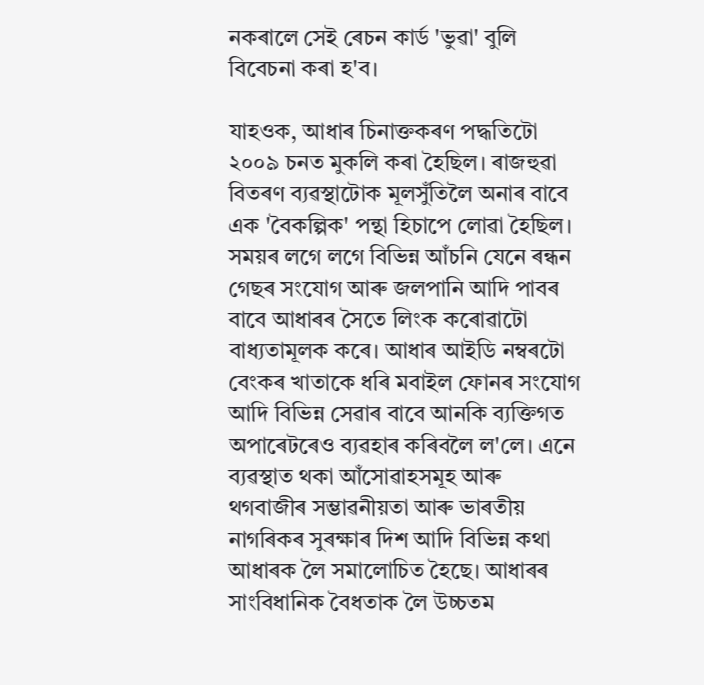নকৰালে সেই ৰেচন কাৰ্ড 'ভুৱা' বুলি বিবেচনা কৰা হ'ব।

যাহওক, আধাৰ চিনাক্তকৰণ পদ্ধতিটো ২০০৯ চনত মুকলি কৰা হৈছিল। ৰাজহুৱা বিতৰণ ব্যৱস্থাটোক মূলসুঁতিলৈ অনাৰ বাবে এক 'বৈকল্পিক' পন্থা হিচাপে লোৱা হৈছিল। সময়ৰ লগে লগে বিভিন্ন আঁচনি যেনে ৰন্ধন গেছৰ সংযোগ আৰু জলপানি আদি পাবৰ বাবে আধাৰৰ সৈতে লিংক কৰোৱাটো বাধ্যতামূলক কৰে। আধাৰ আইডি নম্বৰটো বেংকৰ খাতাকে ধৰি মবাইল ফোনৰ সংযোগ আদি বিভিন্ন সেৱাৰ বাবে আনকি ব্যক্তিগত অপাৰেটৰেও ব্যৱহাৰ কৰিবলৈ ল'লে। এনে ব্যৱস্থাত থকা আঁসোৱাহসমূহ আৰু থগবাজীৰ সম্ভাৱনীয়তা আৰু ভাৰতীয় নাগৰিকৰ সুৰক্ষাৰ দিশ আদি বিভিন্ন কথা আধাৰক লৈ সমালোচিত হৈছে। আধাৰৰ সাংবিধানিক বৈধতাক লৈ উচ্চতম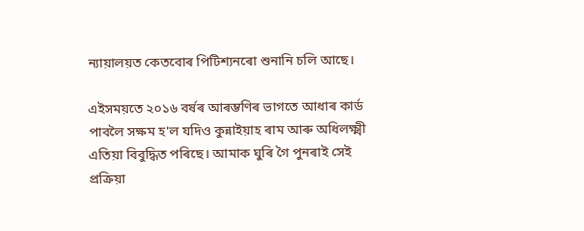ন্যায়ালয়ত কেতবোৰ পিটিশ্যনৰো শুনানি চলি আছে।

এইসময়তে ২০১৬ বৰ্ষৰ আৰম্ভণিৰ ভাগতে আধাৰ কাৰ্ড পাবলৈ সক্ষম হ'ল যদিও কুন্নাইয়াহ ৰাম আৰু অধিলক্ষ্মী এতিয়া বিবুদ্ধিত পৰিছে। আমাক ঘুৰি গৈ পুনৰাই সেই প্ৰক্ৰিয়া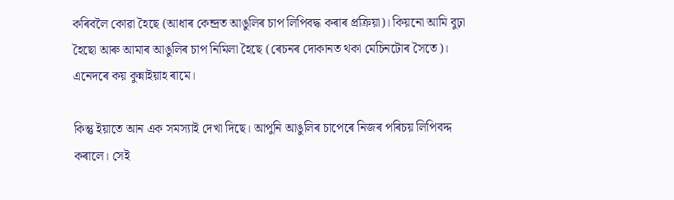কৰিবলৈ কোৱা হৈছে (আধাৰ কেন্দ্ৰত আঙুলিৰ চাপ লিপিবদ্ধ কৰাৰ প্ৰক্ৰিয়া)। কিয়নো আমি বুঢ়া হৈছো আৰু আমাৰ আঙুলিৰ চাপ নিমিলা হৈছে (ৰেচনৰ দোকানত থকা মেচিনটোৰ সৈতে)। এনেদৰে কয় কুন্নাইয়াহ ৰামে।

কিন্তু ইয়াতে আন এক সমস্যাই দেখা দিছে। আপুনি আঙুলিৰ চাপেৰে নিজৰ পৰিচয় লিপিবদ্দ কৰালে। সেই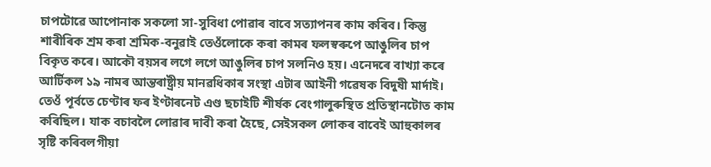চাপটোৱে আপোনাক সকলো সা-সুবিধা পোৱাৰ বাবে সত্যাপনৰ কাম কৰিব। কিন্তু শাৰীৰিক শ্ৰম কৰা শ্ৰমিক-বনুৱাই তেওঁলোকে কৰা কামৰ ফলস্বৰুপে আঙুলিৰ চাপ বিকৃত কৰে। আকৌ বয়সৰ লগে লগে আঙুলিৰ চাপ সলনিও হয়। এনেদৰে বাখ্যা কৰে আৰ্টিকল ১৯ নামৰ আন্তৰাষ্ট্ৰীয় মানৱধিকাৰ সংস্থা এটাৰ আইনী গৱেষক বিদুষী মাৰ্দাই। তেওঁ পূৰ্বতে চেণ্টাৰ ফৰ ইণ্টাৰনেট এণ্ড ছচাইটি শীৰ্ষক বেংগালুৰুস্থিত প্ৰতিস্থানটোত কাম কৰিছিল। যাক বচাবলৈ লোৱাৰ দাবী কৰা হৈছে, সেইসকল লোকৰ বাবেই আহুকালৰ সৃষ্টি কৰিবলগীয়া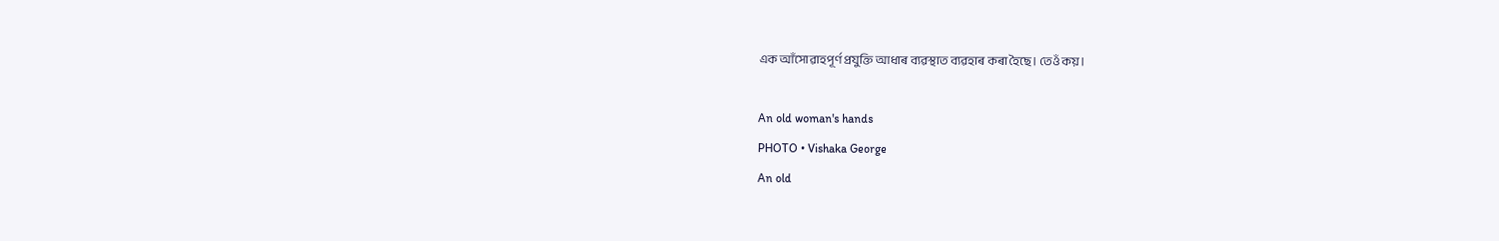এক আঁসোৱাহপূৰ্ণ প্ৰযুক্তি আধাৰ ব্যৱস্থাত ব্যৱহাৰ কৰা হৈছে। তেওঁ কয়।

An old woman's hands
PHOTO • Vishaka George
An old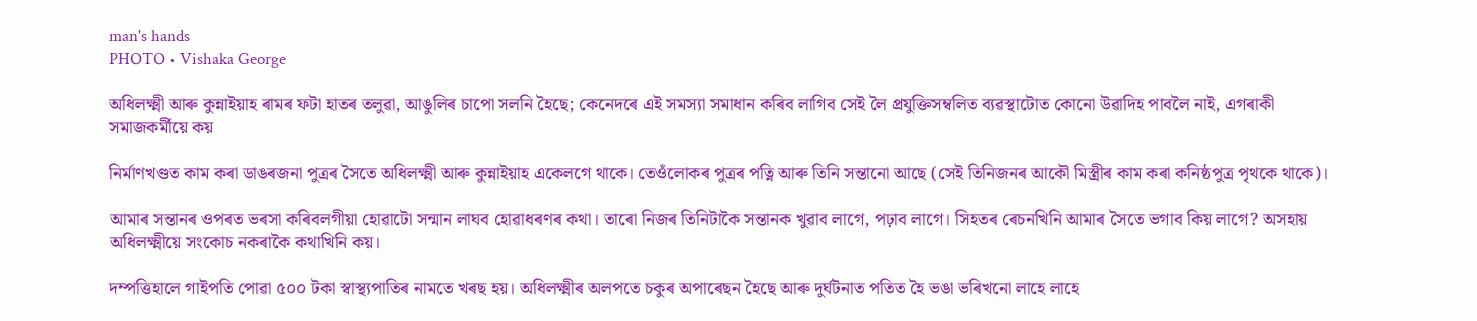man's hands
PHOTO • Vishaka George

অধিলক্ষ্মী আৰু কুন্নাইয়াহ ৰামৰ ফটা হাতৰ তলুৱা, আঙুলিৰ চাপো সলনি হৈছে; কেনেদৰে এই সমস্যা সমাধান কৰিব লাগিব সেই লৈ প্ৰযুক্তিসম্বলিত ব্যৱস্থাটোত কোনো উৱাদিহ পাবলৈ নাই, এগৰাকী সমাজকৰ্মীয়ে কয়

নিৰ্মাণখণ্ডত কাম কৰা ডাঙৰজনা পুত্ৰৰ সৈতে অধিলক্ষ্মী আৰু কুন্নাইয়াহ একেলগে থাকে। তেওঁলোকৰ পুত্ৰৰ পত্নি আৰু তিনি সন্তানো আছে (সেই তিনিজনৰ আকৌ মিস্ত্ৰীৰ কাম কৰা কনিষ্ঠপুত্ৰ পৃথকে থাকে)।

আমাৰ সন্তানৰ ওপৰত ভৰসা কৰিবলগীয়া হোৱাটো সন্মান লাঘব হোৱাধৰণৰ কথা। তাৰো নিজৰ তিনিটাকৈ সন্তানক খুৱাব লাগে, পঢ়াব লাগে। সিহতৰ ৰেচনখিনি আমাৰ সৈতে ভগাব কিয় লাগে? অসহায় অধিলক্ষ্মীয়ে সংকোচ নকৰাকৈ কথাখিনি কয়।

দম্পত্তিহালে গাইপতি পোৱা ৫০০ টকা স্বাস্থ্যপাতিৰ নামতে খৰছ হয়। অধিলক্ষ্মীৰ অলপতে চকুৰ অপাৰেছন হৈছে আৰু দুৰ্ঘটনাত পতিত হৈ ভঙা ভৰিখনো লাহে লাহে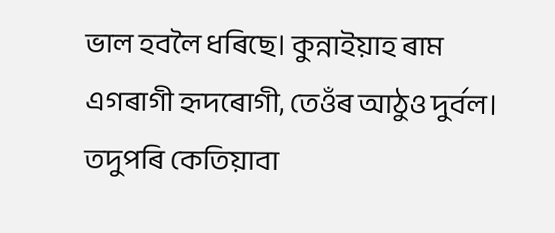ভাল হবলৈ ধৰিছে। কুন্নাইয়াহ ৰাম এগৰাগী হৃদৰোগী, তেওঁৰ আঠুও দুৰ্বল। তদুপৰি কেতিয়াবা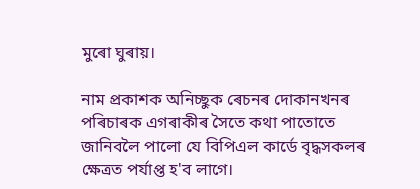মুৰো ঘুৰায়।

নাম প্ৰকাশক অনিচ্ছুক ৰেচনৰ দোকানখনৰ পৰিচাৰক এগৰাকীৰ সৈতে কথা পাতোতে জানিবলৈ পালো যে বিপিএল কাৰ্ডে বৃদ্ধসকলৰ ক্ষেত্ৰত পৰ্যাপ্ত হ'ব লাগে।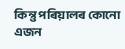কিন্তু পৰিয়ালৰ কোনো এজন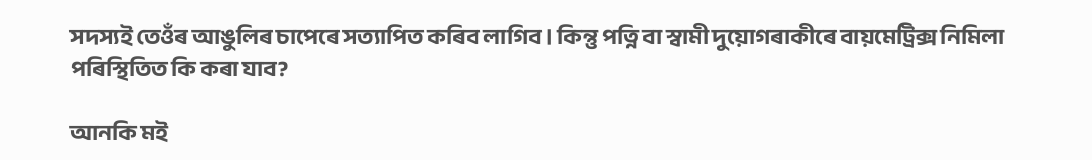সদস্যই তেওঁৰ আঙুলিৰ চাপেৰে সত্যাপিত কৰিব লাগিব। কিন্তু পত্নি বা স্বামী দুয়োগৰাকীৰে বায়মেট্ৰিক্স নিমিলা পৰিস্থিতিত কি কৰা যাব?

আনকি মই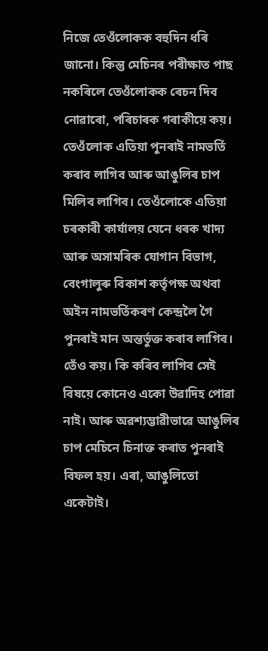নিজে তেওঁলোকক বহুদিন ধৰি জানো। কিন্তু মেচিনৰ পৰীক্ষাত পাছ নকৰিলে তেওঁলোকক ৰেচন দিব নোৱাৰো, পৰিচাৰক গৰাকীয়ে কয়। তেওঁলোক এতিয়া পুনৰাই নামভৰ্তি কৰাব লাগিব আৰু আঙুলিৰ চাপ মিলিব লাগিব। তেওঁলোকে এতিয়া চৰকাৰী কাৰ্যালয় যেনে ধৰক খাদ্য আৰু অসামৰিক যোগান বিভাগ, বেংগালুৰু বিকাশ কৰ্তৃপক্ষ অথবা অইন নামভৰ্তিকৰণ কেন্দ্ৰলৈ গৈ পুনৰাই মান অন্তৰ্ভুক্ত কৰাব লাগিব। তেঁও কয়। কি কৰিব লাগিব সেই বিষয়ে কোনেও একো উৱাদিহ পোৱা নাই। আৰু অৱশ্যম্ভাৱীভাৱে আঙুলিৰ চাপ মেচিনে চিনাক্ত কৰাত পুনৰাই বিফল হয়। এৰা, আঙুলিতো একেটাই।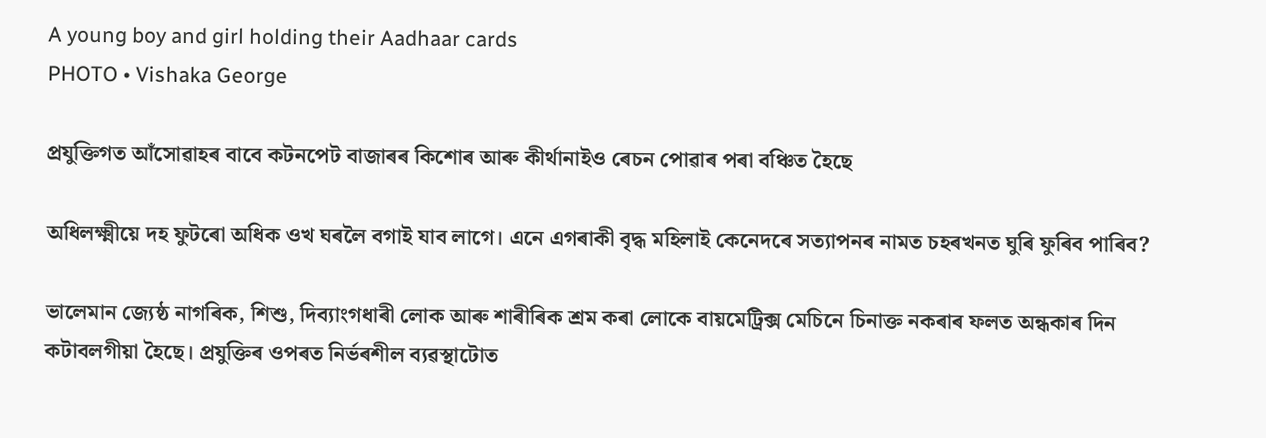A young boy and girl holding their Aadhaar cards
PHOTO • Vishaka George

প্ৰযুক্তিগত আঁসোৱাহৰ বাবে কটনপেট বাজাৰৰ কিশোৰ আৰু কীৰ্থানাইও ৰেচন পোৱাৰ পৰা বঞ্চিত হৈছে

অধিলক্ষ্মীয়ে দহ ফুটৰো অধিক ওখ ঘৰলৈ বগাই যাব লাগে। এনে এগৰাকী বৃদ্ধ মহিলাই কেনেদৰে সত্যাপনৰ নামত চহৰখনত ঘুৰি ফুৰিব পাৰিব?

ভালেমান জ্যেষ্ঠ নাগৰিক, শিশু, দিব্যাংগধাৰী লোক আৰু শাৰীৰিক শ্ৰম কৰা লোকে বায়মেট্ৰিক্স মেচিনে চিনাক্ত নকৰাৰ ফলত অন্ধকাৰ দিন কটাবলগীয়া হৈছে। প্ৰযুক্তিৰ ওপৰত নিৰ্ভৰশীল ব্যৱস্থাটোত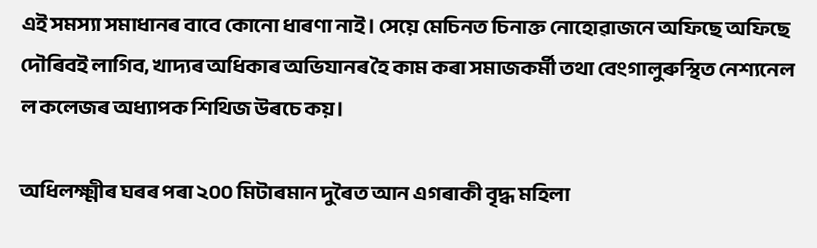এই সমস্যা সমাধানৰ বাবে কোনো ধাৰণা নাই। সেয়ে মেচিনত চিনাক্ত নোহোৱাজনে অফিছে অফিছে দৌৰিবই লাগিব, খাদ্যৰ অধিকাৰ অভিযানৰ হৈ কাম কৰা সমাজকৰ্মী তথা বেংগালুৰুস্থিত নেশ্যনেল ল কলেজৰ অধ্যাপক শিথিজ উৰচে কয়।

অধিলক্ষ্মীৰ ঘৰৰ পৰা ২০০ মিটাৰমান দুৰৈত আন এগৰাকী বৃদ্ধ মহিলা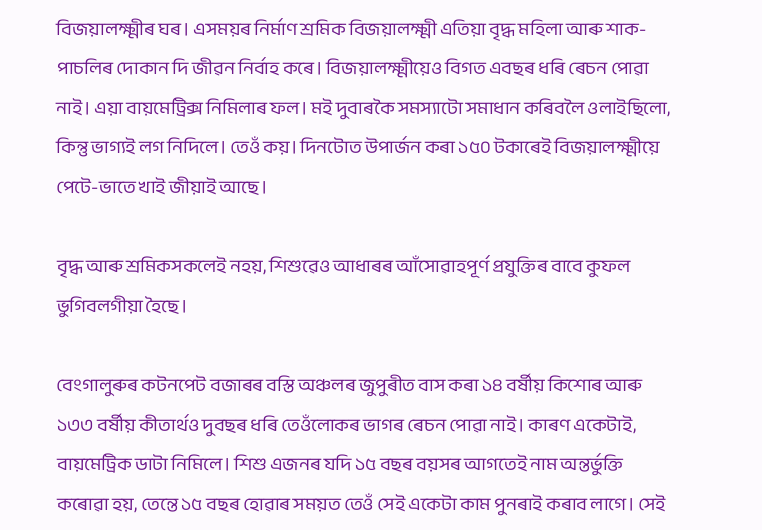বিজয়ালক্ষ্মীৰ ঘৰ। এসময়ৰ নিৰ্মাণ শ্ৰমিক বিজয়ালক্ষ্মী এতিয়া বৃদ্ধ মহিলা আৰু শাক-পাচলিৰ দোকান দি জীৱন নিৰ্বাহ কৰে। বিজয়ালক্ষ্মীয়েও বিগত এবছৰ ধৰি ৰেচন পোৱা নাই। এয়া বায়মেট্ৰিক্স নিমিলাৰ ফল। মই দুবাৰকৈ সমস্যাটো সমাধান কৰিবলৈ ওলাইছিলো, কিন্তু ভাগ্যই লগ নিদিলে। তেওঁ কয়। দিনটোত উপাৰ্জন কৰা ১৫০ টকাৰেই বিজয়ালক্ষ্মীয়ে পেটে-ভাতে খাই জীয়াই আছে।

বৃদ্ধ আৰু শ্ৰমিকসকলেই নহয়, শিশুৱেও আধাৰৰ আঁসোৱাহপূৰ্ণ প্ৰযুক্তিৰ বাবে কুফল ভুগিবলগীয়া হৈছে।

বেংগালুৰুৰ কটনপেট বজাৰৰ বস্তি অঞ্চলৰ জুপুৰীত বাস কৰা ১৪ বৰ্ষীয় কিশোৰ আৰু ১৩৩ বৰ্ষীয় কীতাৰ্থও দুবছৰ ধৰি তেওঁলোকৰ ভাগৰ ৰেচন পোৱা নাই। কাৰণ একেটাই, বায়মেট্ৰিক ডাটা নিমিলে। শিশু এজনৰ যদি ১৫ বছৰ বয়সৰ আগতেই নাম অন্তৰ্ভুক্তি কৰোৱা হয়, তেন্তে ১৫ বছৰ হোৱাৰ সময়ত তেওঁ সেই একেটা কাম পুনৰাই কৰাব লাগে। সেই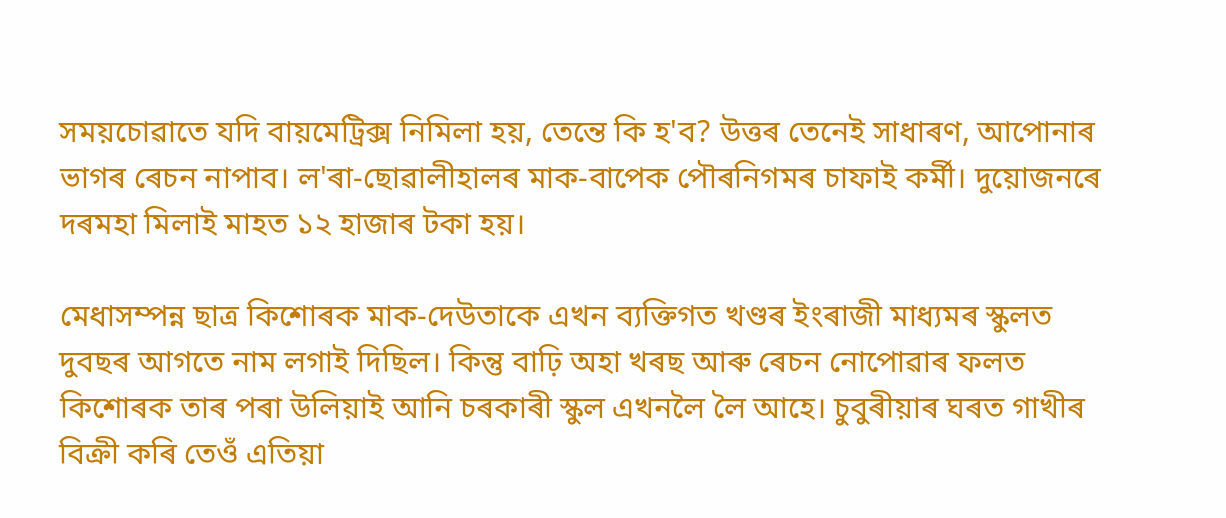সময়চোৱাতে যদি বায়মেট্ৰিক্স নিমিলা হয়, তেন্তে কি হ'ব? উত্তৰ তেনেই সাধাৰণ, আপোনাৰ ভাগৰ ৰেচন নাপাব। ল'ৰা-ছোৱালীহালৰ মাক-বাপেক পৌৰনিগমৰ চাফাই কৰ্মী। দুয়োজনৰে দৰমহা মিলাই মাহত ১২ হাজাৰ টকা হয়।

মেধাসম্পন্ন ছাত্ৰ কিশোৰক মাক-দেউতাকে এখন ব্যক্তিগত খণ্ডৰ ইংৰাজী মাধ্যমৰ স্কুলত দুবছৰ আগতে নাম লগাই দিছিল। কিন্তু বাঢ়ি অহা খৰছ আৰু ৰেচন নোপোৱাৰ ফলত কিশোৰক তাৰ পৰা উলিয়াই আনি চৰকাৰী স্কুল এখনলৈ লৈ আহে। চুবুৰীয়াৰ ঘৰত গাখীৰ বিক্ৰী কৰি তেওঁ এতিয়া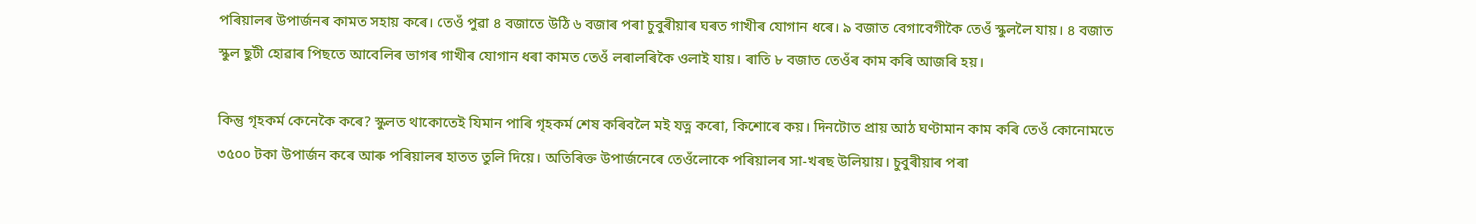পৰিয়ালৰ উপাৰ্জনৰ কামত সহায় কৰে। তেওঁ পুৱা ৪ বজাতে উঠি ৬ বজাৰ পৰা চুবুৰীয়াৰ ঘৰত গাখীৰ যোগান ধৰে। ৯ বজাত বেগাবেগীকৈ তেওঁ স্কুললৈ যায়। ৪ বজাত স্কুল ছুটী হোৱাৰ পিছতে আবেলিৰ ভাগৰ গাখীৰ যোগান ধৰা কামত তেওঁ লৰালৰিকৈ ওলাই যায়। ৰাতি ৮ বজাত তেওঁৰ কাম কৰি আজৰি হয়।

কিন্তু গৃহকৰ্ম কেনেকৈ কৰে? স্কুলত থাকোতেই যিমান পাৰি গৃহকৰ্ম শেষ কৰিবলৈ মই যত্ন কৰো, কিশোৰে কয়। দিনটোত প্ৰায় আঠ ঘণ্টামান কাম কৰি তেওঁ কোনোমতে ৩৫০০ টকা উপাৰ্জন কৰে আৰু পৰিয়ালৰ হাতত তুলি দিয়ে। অতিৰিক্ত উপাৰ্জনেৰে তেওঁলোকে পৰিয়ালৰ সা-খৰছ উলিয়ায়। চুবুৰীয়াৰ পৰা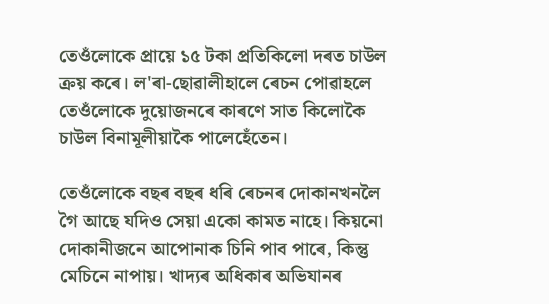তেওঁলোকে প্ৰায়ে ১৫ টকা প্ৰতিকিলো দৰত চাউল ক্ৰয় কৰে। ল'ৰা-ছোৱালীহালে ৰেচন পোৱাহলে তেওঁলোকে দুয়োজনৰে কাৰণে সাত কিলোকৈ চাউল বিনামূলীয়াকৈ পালেহেঁতেন।

তেওঁলোকে বছৰ বছৰ ধৰি ৰেচনৰ দোকানখনলৈ গৈ আছে যদিও সেয়া একো কামত নাহে। কিয়নো দোকানীজনে আপোনাক চিনি পাব পাৰে, কিন্তু মেচিনে নাপায়। খাদ্যৰ অধিকাৰ অভিযানৰ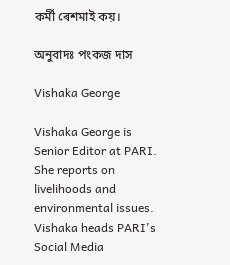কৰ্মী ৰেশমাই কয়।

অনুবাদঃ পংকজ দাস

Vishaka George

Vishaka George is Senior Editor at PARI. She reports on livelihoods and environmental issues. Vishaka heads PARI's Social Media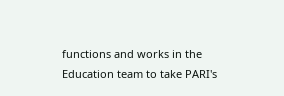functions and works in the Education team to take PARI's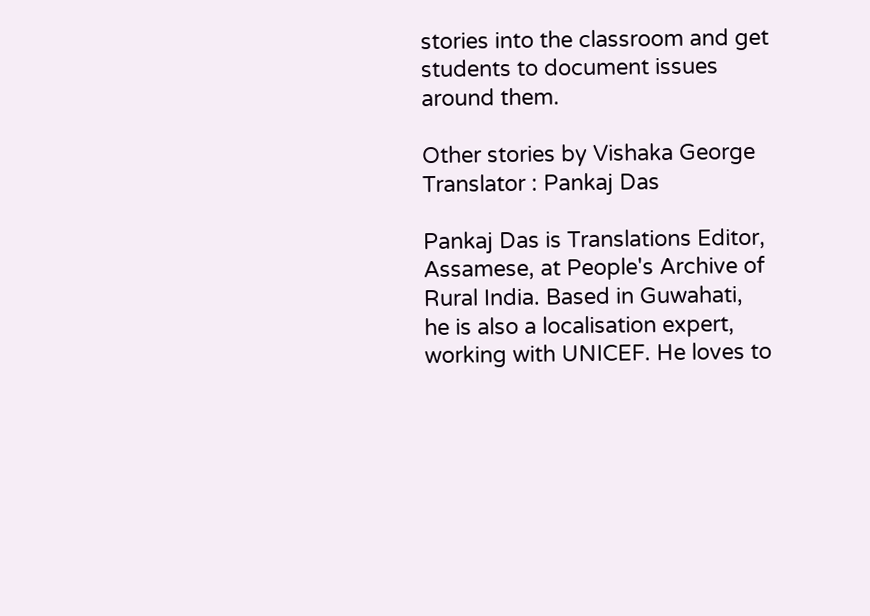stories into the classroom and get students to document issues around them.

Other stories by Vishaka George
Translator : Pankaj Das

Pankaj Das is Translations Editor, Assamese, at People's Archive of Rural India. Based in Guwahati, he is also a localisation expert, working with UNICEF. He loves to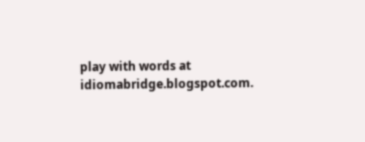play with words at idiomabridge.blogspot.com.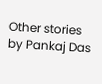Other stories by Pankaj Das